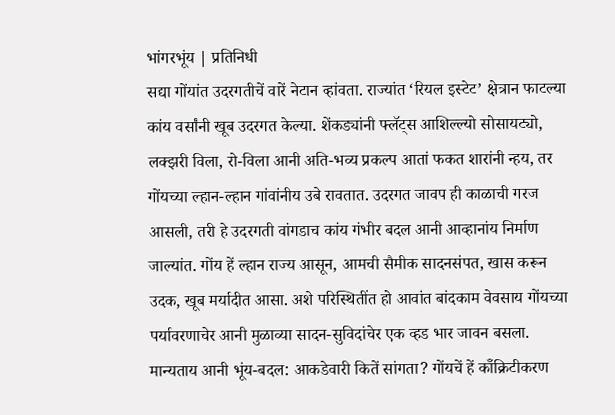भांगरभूंय | प्रतिनिधी
सद्या गोंयांत उदरगतीचें वारें नेटान व्हांवता. राज्यांत ‘रियल इस्टेट’ क्षेत्रान फाटल्या कांय वर्सांनी खूब उदरगत केल्या. शेंकड्यांनी फ्लॅट्स आशिल्ल्यो सोसायट्यो, लक्झरी विला, रो-विला आनी अति-भव्य प्रकल्प आतां फकत शारांनी न्हय, तर गोंयच्या ल्हान-ल्हान गांवांनीय उबे रावतात. उदरगत जावप ही काळाची गरज आसली, तरी हे उदरगती वांगडाच कांय गंभीर बदल आनी आव्हानांय निर्माण जाल्यांत. गोंय हें ल्हान राज्य आसून, आमची सैमीक सादनसंपत, खास करून उदक, खूब मर्यादीत आसा. अशे परिस्थितींत हो आवांत बांदकाम वेवसाय गोंयच्या पर्यावरणाचेर आनी मुळाव्या सादन-सुविदांचेर एक व्हड भार जावन बसला.
मान्यताय आनी भूंय-बदल: आकडेवारी कितें सांगता? गोंयचें हें कॉँक्रिटीकरण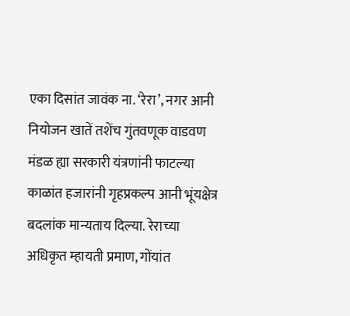एका दिसांत जावंक ना. ‘रेरा’, नगर आनी नियोजन खातें तशेंच गुंतवणूक वाडवण मंडळ ह्या सरकारी यंत्रणांनी फाटल्या काळांत हजारांनी गृहप्रकल्प आनी भूंयक्षेत्र बदलांक मान्यताय दिल्या. रेराच्या अधिकृत म्हायती प्रमाण, गोंयांत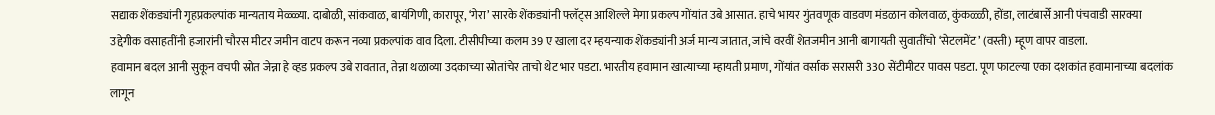सद्याक शेंकड्यांनी गृहप्रकल्पांक मान्यताय मेळ्ळ्या. दाबोळी, सांकवाळ, बायंगिणी, कारापूर, ‘गेरा’ सारके शेंकड्यांनी फ्लॅट्स आशिल्ले मेगा प्रकल्प गोंयांत उबे आसात. हाचे भायर गुंतवणूक वाडवण मंडळान कोलवाळ, कुंकळ्ळी, होंडा, लाटंबार्से आनी पंचवाडी सारक्या उद्देगीक वसाहतींनी हजारांनी चौरस मीटर जमीन वाटप करून नव्या प्रकल्पांक वाव दिला. टीसीपीच्या कलम 39 ए खाला दर म्हयन्याक शेंकड्यांनी अर्ज मान्य जातात, जांचे वरवीं शेतजमीन आनी बागायती सुवातींचो ‘सेटलमेंट’ (वस्ती) म्हूण वापर वाडला.
हवामान बदल आनी सुकून वचपी स्रोत जेन्ना हे व्हड प्रकल्प उबे रावतात, तेन्ना थळाव्या उदकाच्या स्रोतांचेर ताचो थेट भार पडटा. भारतीय हवामान खात्याच्या म्हायती प्रमाण, गोंयांत वर्साक सरासरी 330 सेंटीमीटर पावस पडटा. पूण फाटल्या एका दशकांत हवामानाच्या बदलांक लागून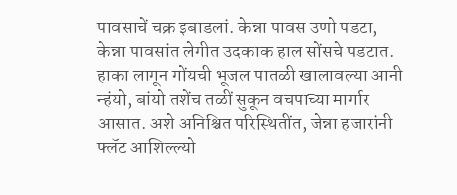पावसाचें चक्र इबाडलां. केन्ना पावस उणो पडटा, केन्ना पावसांत लेगीत उदकाक हाल सोंसचे पडटात. हाका लागून गोंयची भूजल पातळी खालावल्या आनी न्हंयो, बांयो तशेंच तळीं सुकून वचपाच्या मार्गार आसात. अशे अनिश्चित परिस्थितींत, जेन्ना हजारांनी फ्लॅट आशिल्ल्यो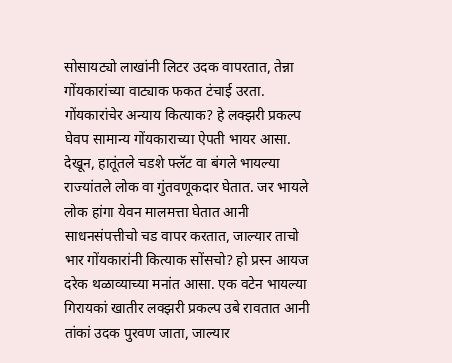सोसायट्यो लाखांनी लिटर उदक वापरतात, तेन्ना गोंयकारांच्या वाट्याक फकत टंचाई उरता.
गोंयकारांचेर अन्याय कित्याक? हे लक्झरी प्रकल्प घेवप सामान्य गोंयकाराच्या ऐपती भायर आसा. देखून, हातूंतले चडशे फ्लॅट वा बंगले भायल्या राज्यांतले लोक वा गुंतवणूकदार घेतात. जर भायले लोक हांगा येवन मालमत्ता घेतात आनी साधनसंपत्तीचो चड वापर करतात, जाल्यार ताचो भार गोंयकारांनी कित्याक सोंसचो? हो प्रस्न आयज दरेक थळाव्याच्या मनांत आसा. एक वटेन भायल्या गिरायकां खातीर लक्झरी प्रकल्प उबे रावतात आनी तांकां उदक पुरवण जाता, जाल्यार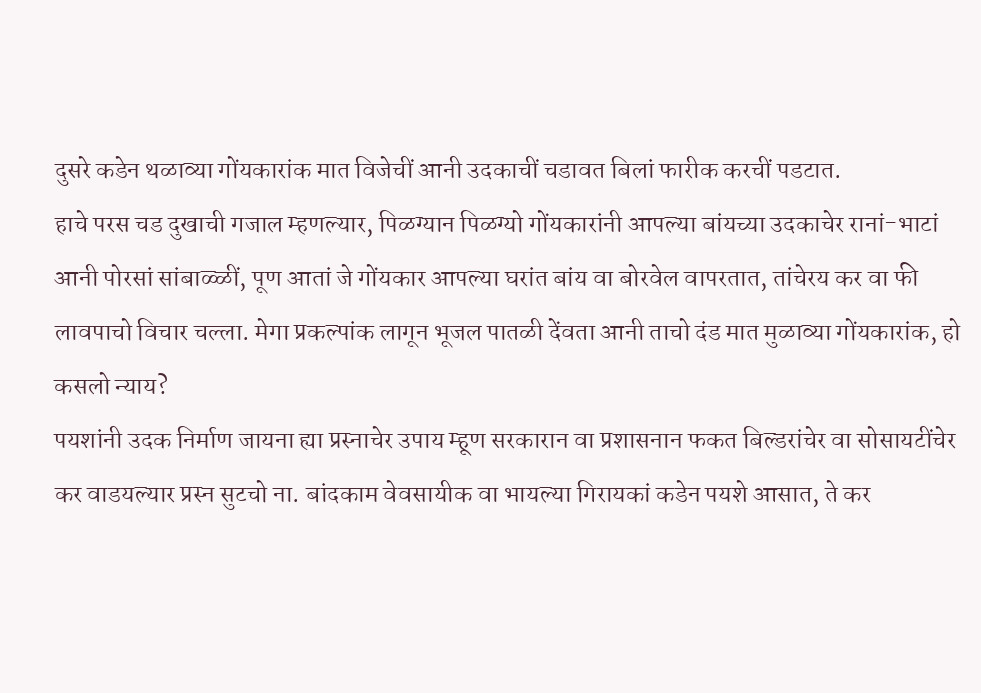दुसरे कडेन थळाव्या गोंयकारांक मात विजेचीं आनी उदकाचीं चडावत बिलां फारीक करचीं पडटात.
हाचे परस चड दुखाची गजाल म्हणल्यार, पिळग्यान पिळग्यो गोंयकारांनी आपल्या बांयच्या उदकाचेर रानां-भाटां आनी पोरसां सांबाळ्ळीं, पूण आतां जे गोंयकार आपल्या घरांत बांय वा बोरवेल वापरतात, तांचेरय कर वा फी लावपाचो विचार चल्ला. मेगा प्रकल्पांक लागून भूजल पातळी देंवता आनी ताचो दंड मात मुळाव्या गोंयकारांक, हो कसलो न्याय?
पयशांनी उदक निर्माण जायना ह्या प्रस्नाचेर उपाय म्हूण सरकारान वा प्रशासनान फकत बिल्डरांचेर वा सोसायटींचेर कर वाडयल्यार प्रस्न सुटचो ना. बांदकाम वेवसायीक वा भायल्या गिरायकां कडेन पयशे आसात, ते कर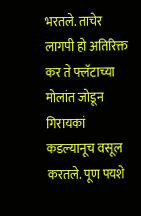भरतले. ताचेर लागपी हो अतिरिक्त कर ते फ्लॅटाच्या मोलांत जोडून गिरायकां कडल्यानूच वसूल करतले. पूण पयशे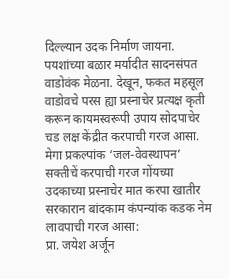दिल्ल्यान उदक निर्माण जायना. पयशांच्या बळार मर्यादीत सादनसंपत वाडोवंक मेळना. देखून, फकत महसूल वाडोवचे परस ह्या प्रस्नाचेर प्रत्यक्ष कृती करून कायमस्वरूपी उपाय सोदपाचेर चड लक्ष केंद्रीत करपाची गरज आसा.
मेगा प्रकल्पांक ‘जल-वेवस्थापन’ सक्तीचें करपाची गरज गोंयच्या उदकाच्या प्रस्नाचेर मात करपा खातीर सरकारान बांदकाम कंपन्यांक कडक नेम लावपाची गरज आसा:
प्रा. जयेश अर्जून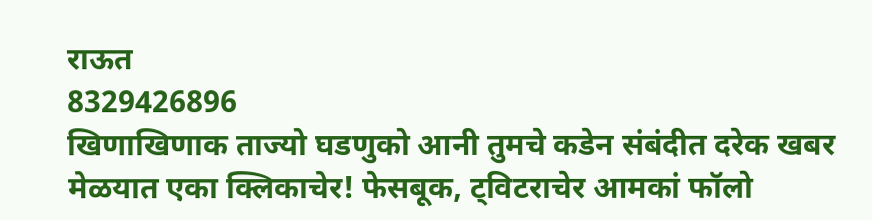राऊत
8329426896
खिणाखिणाक ताज्यो घडणुको आनी तुमचे कडेन संबंदीत दरेक खबर मेळयात एका क्लिकाचेर! फेसबूक, ट्विटराचेर आमकां फॉलो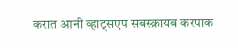करात आनी व्हाट्सएप सबस्क्रायब करपाक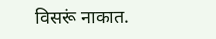विसरूं नाकात.